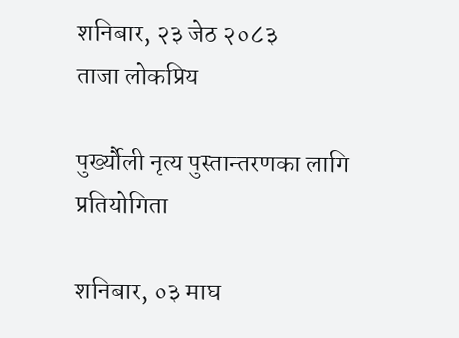शनिबार, २३ जेठ २०८३
ताजा लोकप्रिय

पुर्ख्यौली नृत्य पुस्तान्तरणका लागि प्रतियोगिता

शनिबार, ०३ माघ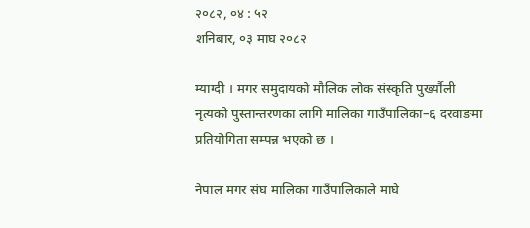२०८२, ०४ : ५२
शनिबार, ०३ माघ २०८२

म्याग्दी । मगर समुदायको मौलिक लोक संस्कृति पुर्ख्यौली नृत्यको पुस्तान्तरणका लागि मालिका गाउँपालिका–६ दरवाङमा प्रतियोगिता सम्पन्न भएको छ ।

नेपाल मगर संघ मालिका गाउँपालिकाले माघे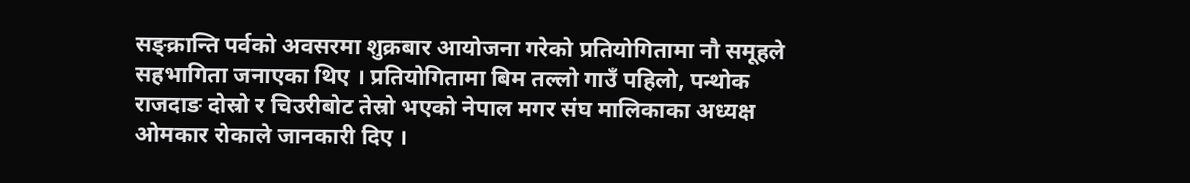सङ्क्रान्ति पर्वको अवसरमा शुक्रबार आयोजना गरेको प्रतियोगितामा नौ समूहले सहभागिता जनाएका थिए । प्रतियोगितामा बिम तल्लो गाउँ पहिलो, पन्थोक राजदाङ दोस्रो र चिउरीबोट तेस्रो भएको नेपाल मगर संघ मालिकाका अध्यक्ष ओमकार रोकाले जानकारी दिए ।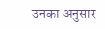उनका अनुसार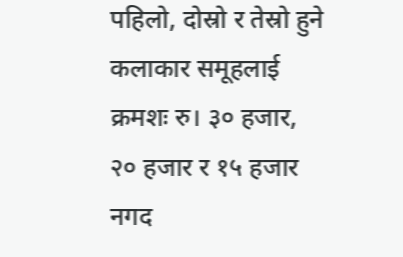पहिलो, दोस्रो र तेस्रो हुने कलाकार समूहलाई क्रमशः रु। ३० हजार, २० हजार र १५ हजार नगद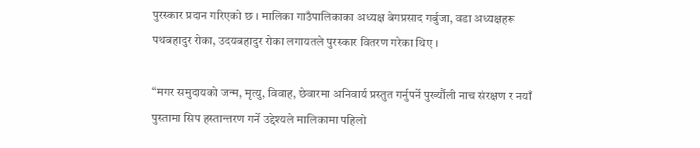पुरस्कार प्रदान गरिएको छ । मालिका गाउँपालिकाका अध्यक्ष बेगप्रसाद गर्बुजा, वडा अध्यक्षहरू पथबहादुर रोका, उदयबहादुर रोका लगायतले पुरस्कार वितरण गरेका थिए ।

“मगर समुदायको जन्म, मृत्यु, विवाह, छेवारमा अनिवार्य प्रस्तुत गर्नुपर्ने पुर्ख्यौली नाच संरक्षण र नयाँ पुस्तामा सिप हस्तान्तरण गर्ने उद्देश्यले मालिकामा पहिलो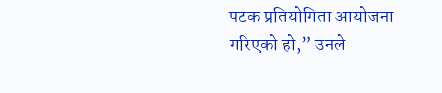पटक प्रतियोगिता आयोजना गरिएको हो,” उनले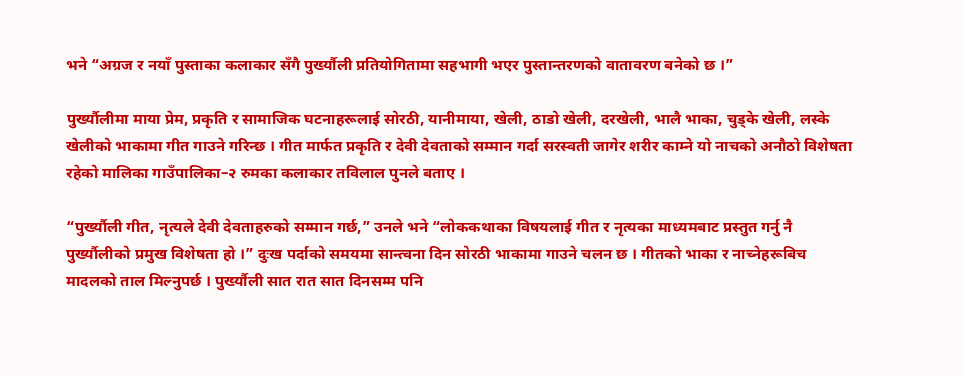भने “अग्रज र नयाँ पुस्ताका कलाकार सँगै पुर्ख्यौली प्रतियोगितामा सहभागी भएर पुस्तान्तरणको वातावरण बनेको छ ।”

पुर्ख्यौलीमा माया प्रेम, प्रकृति र सामाजिक घटनाहरूलाई सोरठी, यानीमाया, खेली, ठाडो खेली, दरखेली, भालै भाका, चुड्के खेली, लस्के खेलीको भाकामा गीत गाउने गरिन्छ । गीत मार्फत प्रकृति र देवी देवताको सम्मान गर्दा सरस्वती जागेर शरीर काम्ने यो नाचको अनौठो विशेषता रहेको मालिका गाउँपालिका–२ रुमका कलाकार तविलाल पुनले बताए ।

“पुर्ख्यौली गीत, नृत्यले देवी देवताहरुको सम्मान गर्छ,” उनले भने “लोककथाका विषयलाई गीत र नृत्यका माध्यमबाट प्रस्तुत गर्नु नै पुर्ख्यौलीको प्रमुख विशेषता हो ।” दुःख पर्दाको समयमा सान्त्वना दिन सोरठी भाकामा गाउने चलन छ । गीतको भाका र नाच्नेहरूबिच मादलको ताल मिल्नुपर्छ । पुर्ख्यौली सात रात सात दिनसम्म पनि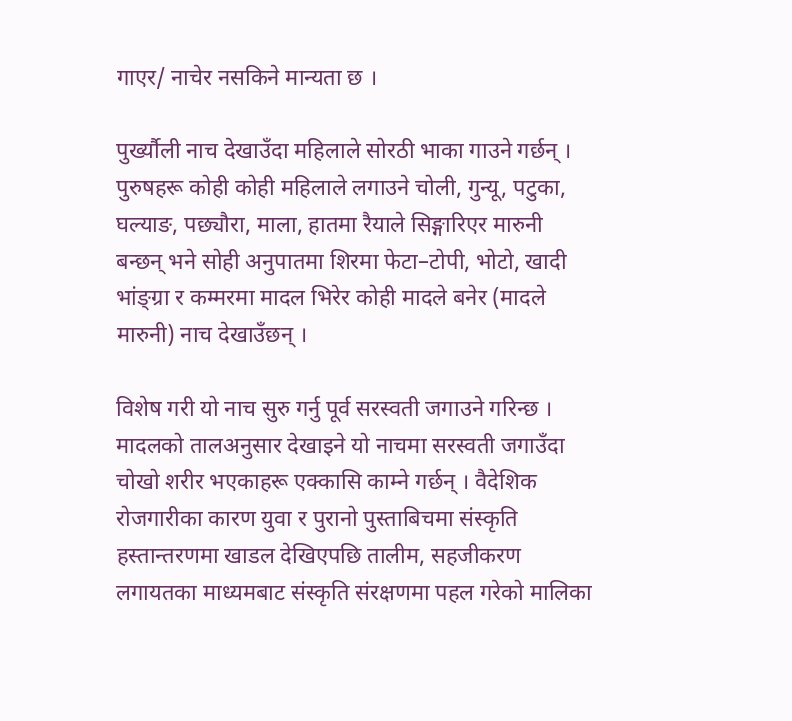गाएर/ नाचेर नसकिने मान्यता छ ।

पुर्ख्यौली नाच देखाउँदा महिलाले सोरठी भाका गाउने गर्छन् । पुरुषहरू कोही कोही महिलाले लगाउने चोली, गुन्यू, पटुका, घल्याङ, पछ्यौरा, माला, हातमा रैयाले सिङ्गारिएर मारुनी बन्छन् भने सोही अनुपातमा शिरमा फेटा–टोपी, भोटो, खादी भांङ्ग्रा र कम्मरमा मादल भिरेर कोही मादले बनेर (मादले मारुनी) नाच देखाउँछन् ।

विशेष गरी यो नाच सुरु गर्नु पूर्व सरस्वती जगाउने गरिन्छ । मादलको तालअनुसार देखाइने यो नाचमा सरस्वती जगाउँदा चोखो शरीर भएकाहरू एक्कासि काम्ने गर्छन् । वैदेशिक रोजगारीका कारण युवा र पुरानो पुस्ताबिचमा संस्कृति हस्तान्तरणमा खाडल देखिएपछि तालीम, सहजीकरण लगायतका माध्यमबाट संस्कृति संरक्षणमा पहल गरेको मालिका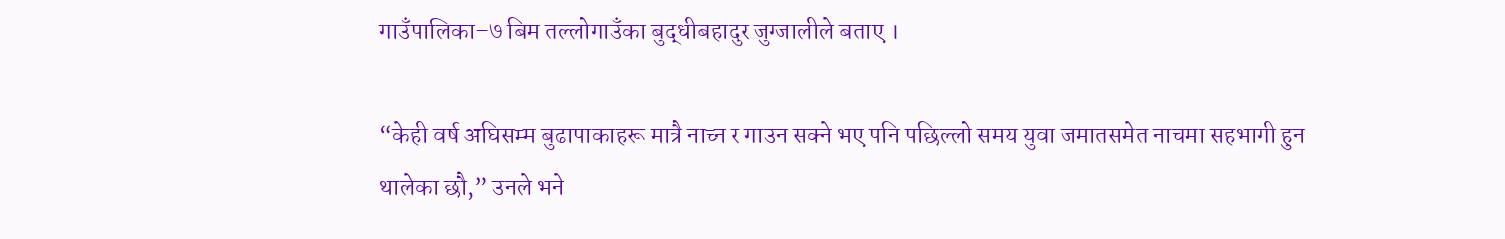गाउँपालिका–७ बिम तल्लोगाउँका बुद्धीबहादुर जुग्जालीले बताए ।

“केही वर्ष अघिसम्म बुढापाकाहरू मात्रै नाच्न र गाउन सक्ने भए पनि पछिल्लो समय युवा जमातसमेत नाचमा सहभागी हुन थालेका छौ,” उनले भने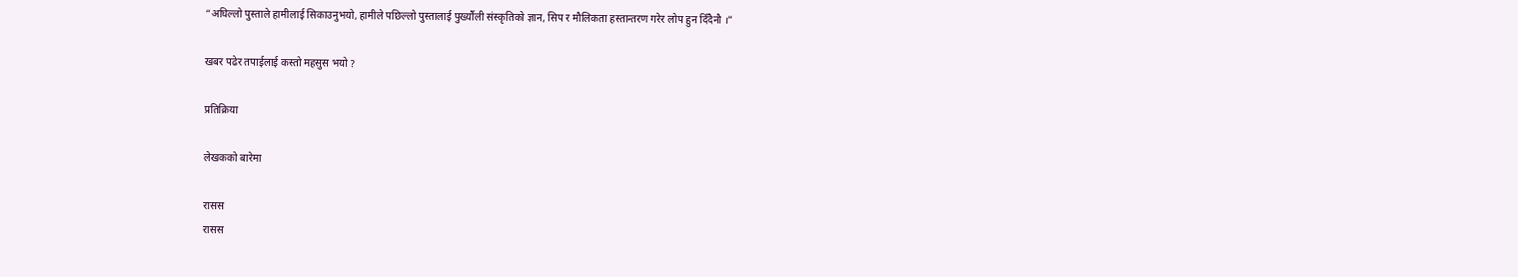“अघिल्लो पुस्ताले हामीलाई सिकाउनुभयो, हामीले पछिल्लो पुस्तालाई पुर्ख्यौली संस्कृतिको ज्ञान, सिप र मौलिकता हस्तान्तरण गरेर लोप हुन दिँदैनौ ।”

खबर पढेर तपाईलाई कस्तो महसुस भयो ?

प्रतिक्रिया

लेखकको बारेमा

रासस
रासस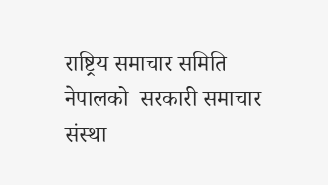राष्ट्रिय समाचार समिति नेपालको  सरकारी समाचार संस्था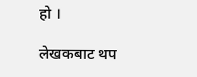हो ।

लेखकबाट थप